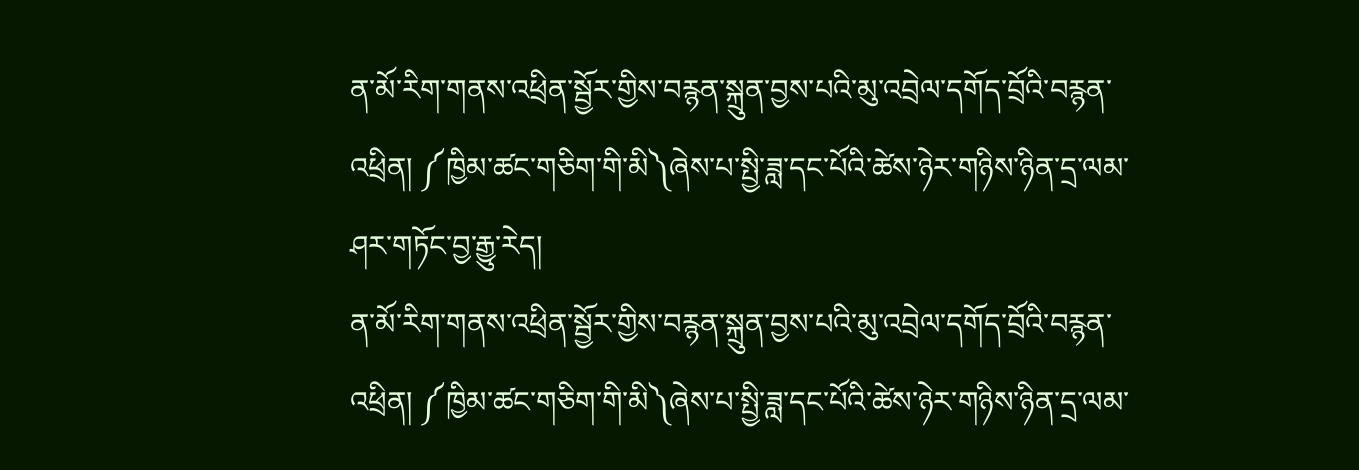ན་མོ་རིག་གནས་འཕྲིན་སྦྱོར་གྱིས་བརྙན་སྐྲུན་བྱས་པའི་མུ་འབྲེལ་དགོད་བྲོའི་བརྙན་འཕྲིན། ༼ཁྱིམ་ཚང་གཅིག་གི་མི༽ཞེས་པ་སྤྱི་ཟླ་དང་པོའི་ཚེས་ཉེར་གཉིས་ཉིན་དྲ་ལམ་ཤར་གཏོང་བྱ་རྒྱུ་རེད།
ན་མོ་རིག་གནས་འཕྲིན་སྦྱོར་གྱིས་བརྙན་སྐྲུན་བྱས་པའི་མུ་འབྲེལ་དགོད་བྲོའི་བརྙན་འཕྲིན། ༼ཁྱིམ་ཚང་གཅིག་གི་མི༽ཞེས་པ་སྤྱི་ཟླ་དང་པོའི་ཚེས་ཉེར་གཉིས་ཉིན་དྲ་ལམ་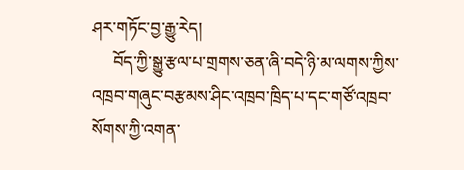ཤར་གཏོང་བྱ་རྒྱུ་རེད།
     བོད་ཀྱི་སྒྱུ་རྩལ་པ་གྲགས་ཅན་ཞི་བདེ་ཉི་མ་ལགས་ཀྱིས་འཁྲབ་གཞུང་བརྩམས་ཤིང་འཁྲབ་ཁྲིད་པ་དང་གཙོ་འཁྲབ་སོགས་ཀྱི་འགན་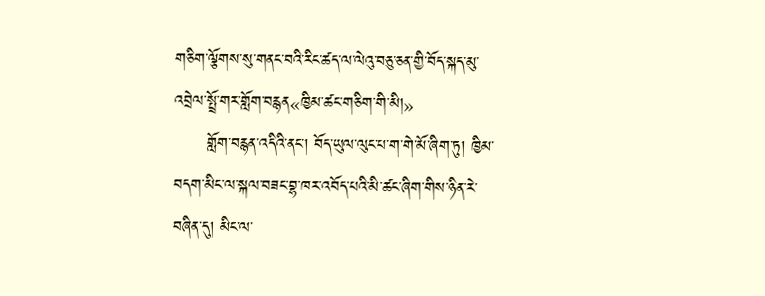གཅིག་ལྕོགས་སུ་གནང་བའི་རིང་ཚད་ལ་ལེའུ་བཅུ་ཅན་གྱི་བོད་སྐད་མུ་འབྲེལ་སྤྲོ་གར་གློག་བརྙན«ཁྱིམ་ཚང་གཅིག་གི་མི།»
      གློག་བརྙན་འདིའི་ནང་། བོད་ཡུལ་ལུང་པ་ག་གེ་མོ་ཞིག་ཏུ། ཁྱིམ་བདག་མིང་ལ་སྐལ་བཟང་བྷ་ཁར་འབོད་པའི་མི་ཚང་ཞིག་གིས་ཉིན་རེ་བཞིན་དུ། མིང་ལ་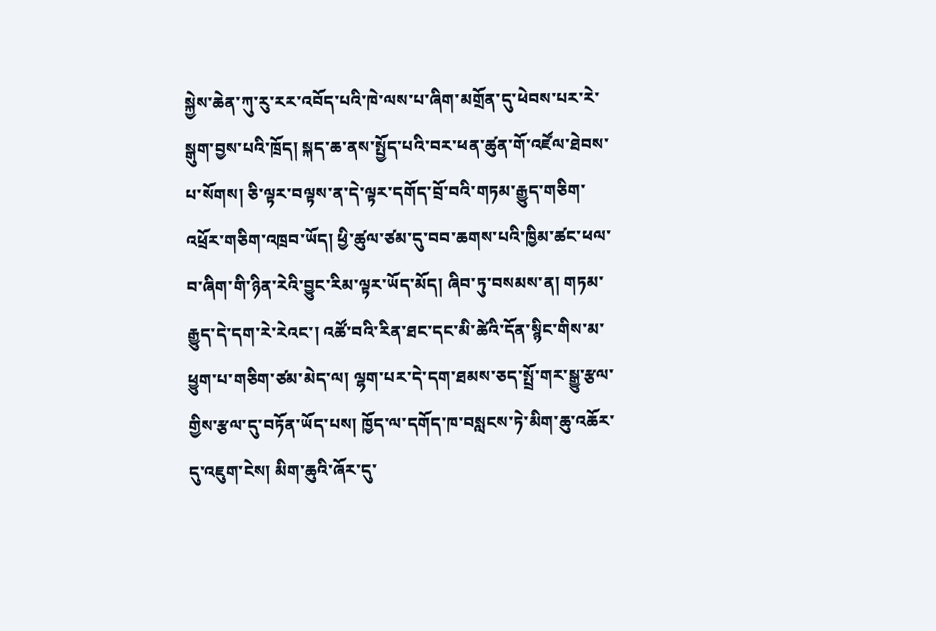སྐྱེས་ཆེན་ཀུ་རུ་རར་འབོད་པའི་ཁེ་ལས་པ་ཞིག་མགྲོན་དུ་ཕེབས་པར་རེ་སྒུག་བྱས་པའི་ཁྲོད། སྐད་ཆ་ནས་སྤྱོད་པའི་བར་ཕན་ཚུན་གོ་འཛོལ་ཐེབས་པ་སོགས། ཅི་ལྟར་བལྟས་ན་དེ་ལྟར་དགོད་བྲོ་བའི་གཏམ་རྒྱུད་གཅིག་འཕྲོར་གཅིག་འཁྲབ་ཡོད། ཕྱི་ཚུལ་ཙམ་དུ་བབ་ཆགས་པའི་ཁྱིམ་ཚང་ཕལ་བ་ཞིག་གི་ཉིན་རེའི་བྱུང་རིམ་ལྟར་ཡོད་མོད། ཞིབ་ཏུ་བསམས་ན། གཏམ་རྒྱུད་དེ་དག་རེ་རེའང་། འཚོ་བའི་རིན་ཐང་དང་མི་ཚེའི་དོན་སྙིང་གིས་མ་ཕྱུག་པ་གཅིག་ཙམ་མེད་ལ། ལྷག་པར་དེ་དག་ཐམས་ཅད་སྤྲོ་གར་སྒྱུ་རྩལ་གྱིས་རྩལ་དུ་བཏོན་ཡོད་པས། ཁྱོད་ལ་དགོད་ཁ་བསླངས་ཏེ་མིག་ཆུ་འཆོར་དུ་འཇུག་ངེས། མིག་ཆུའི་ཞོར་དུ་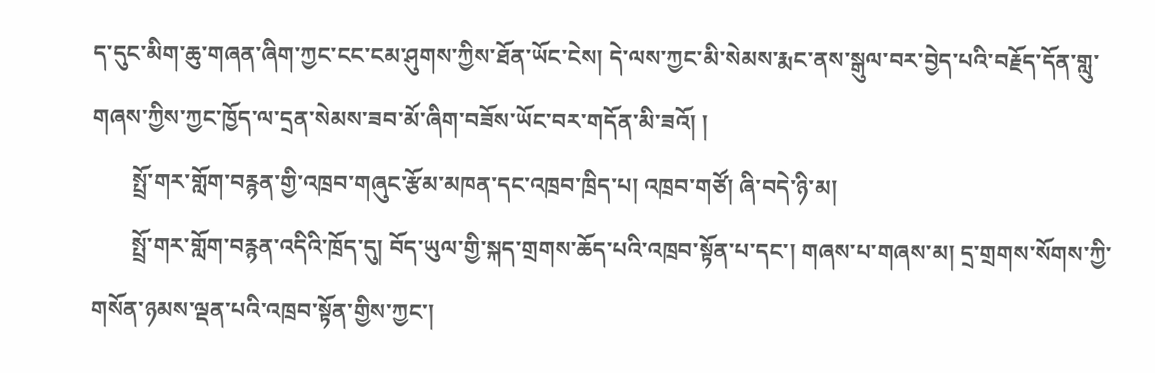ད་དུང་མིག་ཆུ་གཞན་ཞིག་ཀྱང་ངང་ངམ་ཤུགས་ཀྱིས་ཐོན་ཡོང་ངེས། དེ་ལས་ཀྱང་མི་སེམས་རྨང་ནས་སྒུལ་བར་བྱེད་པའི་བརྗོད་དོན་གླུ་གཞས་ཀྱིས་ཀྱང་ཁྱོད་ལ་དྲན་སེམས་ཟབ་མོ་ཞིག་བཟོས་ཡོང་བར་གདོན་མི་ཟའོ། །
       སྤྲོ་གར་གློག་བརྙན་གྱི་འཁྲབ་གཞུང་རྩོམ་མཁན་དང་འཁྲབ་ཁྲིད་པ། འཁྲབ་གཙོ། ཞི་བདེ་ཉི་མ།
       སྤྲོ་གར་གློག་བརྙན་འདིའི་ཁྲོད་དུ། བོད་ཡུལ་གྱི་སྐད་གྲགས་ཆོད་པའི་འཁྲབ་སྟོན་པ་དང་། གཞས་པ་གཞས་མ། དྲ་གྲགས་སོགས་ཀྱི་གསོན་ཉམས་ལྡན་པའི་འཁྲབ་སྟོན་གྱིས་ཀྱང་།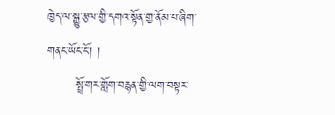ཁྱེད་ལ་སྒྱུ་རྩལ་གྱི་དགའ་སྟོན་གྱ་ནོམ་པ་ཞིག་གནང་ཡོང་ངོ་། །
       སྤྲོ་གར་གློག་བརྙན་གྱི་ལག་བསྟར་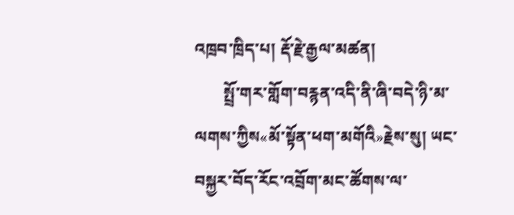འཁྲབ་ཁྲིད་པ། རྡོ་རྗེ་རྒྱལ་མཚན།
       སྤྲོ་གར་གློག་བརྙན་འདི་ནི་ཞི་བདེ་ཉི་མ་ལགས་ཀྱིས«མོ་སྟོན་ཕག་མགོའི»རྗེས་སུ། ཡང་བསྐྱར་བོད་རོང་འབྲོག་མང་ཚོགས་ལ་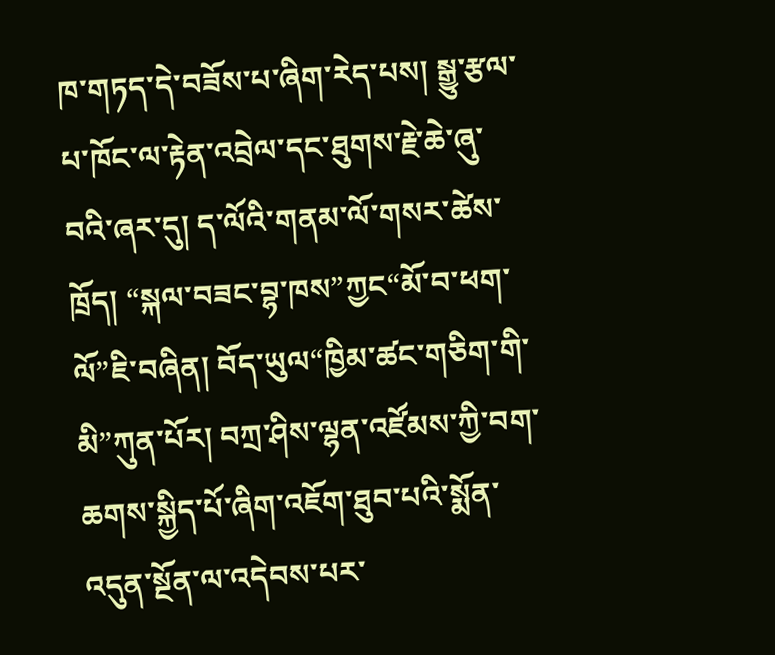ཁ་གཏད་དེ་བཟོས་པ་ཞིག་རེད་པས། སྒྱུ་རྩལ་པ་ཁོང་ལ་རྟེན་འབྲེལ་དང་ཐུགས་རྗེ་ཆེ་ཞུ་བའི་ཞར་དུ། ད་ལོའི་གནམ་ལོ་གསར་ཚེས་ཁྲོད། “སྐལ་བཟང་བྷ་ཁས”ཀྱང“མོ་བ་ཕག་ལོ”ཇི་བཞིན། བོད་ཡུལ“ཁྱིམ་ཚང་གཅིག་གི་མི”ཀུན་པོར། བཀྲ་ཤིས་ལྷན་འཛོམས་ཀྱི་བག་ཆགས་སྐྱིད་པོ་ཞིག་འཇོག་ཐུབ་པའི་སྨོན་འདུན་སྔོན་ལ་འདེབས་པར་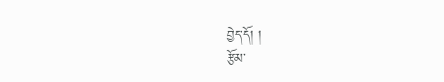བྱེད་དོ། །
རྩོམ་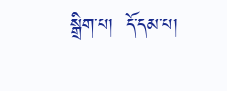སྒྲིག་པ།  དོ་དམ་པ།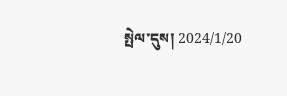སྤེལ་དུས། 2024/1/20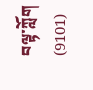བལྟ་ཀློག (9101)